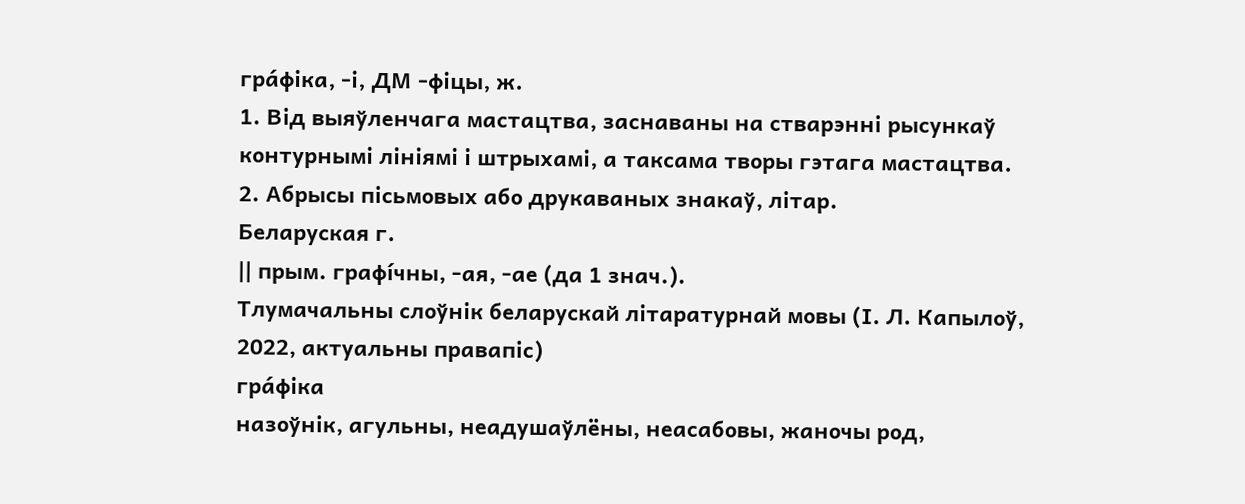гра́фіка, -і, ДМ -фіцы, ж.
1. Від выяўленчага мастацтва, заснаваны на стварэнні рысункаў контурнымі лініямі і штрыхамі, а таксама творы гэтага мастацтва.
2. Абрысы пісьмовых або друкаваных знакаў, літар.
Беларуская г.
|| прым. графі́чны, -ая, -ае (да 1 знач.).
Тлумачальны слоўнік беларускай літаратурнай мовы (І. Л. Капылоў, 2022, актуальны правапіс)
гра́фіка
назоўнік, агульны, неадушаўлёны, неасабовы, жаночы род,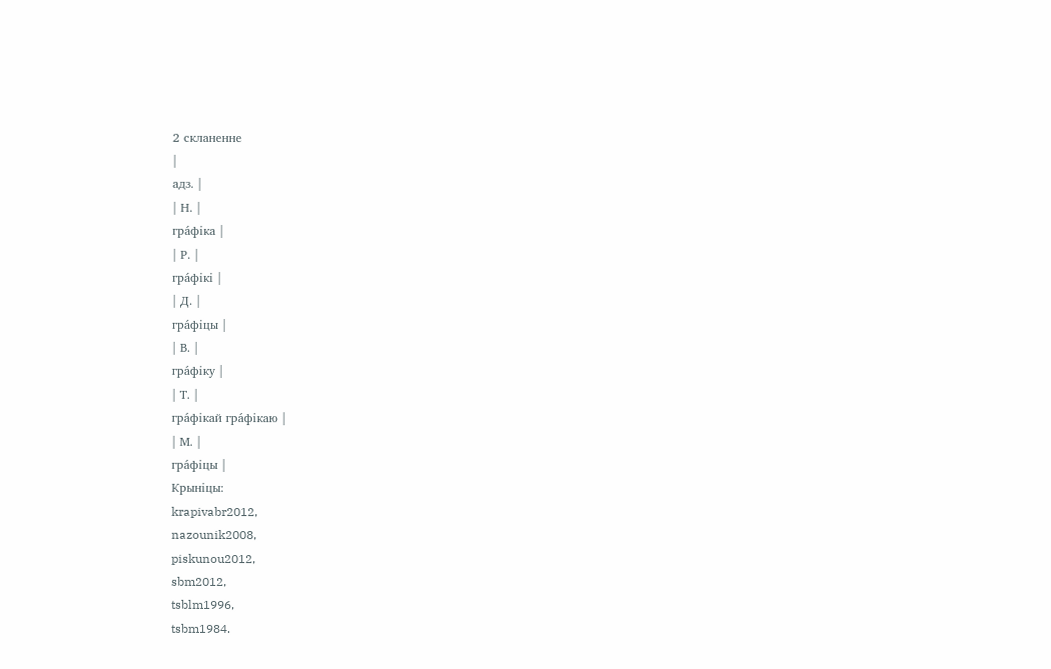2 скланенне
|
адз. |
| Н. |
гра́фіка |
| Р. |
гра́фікі |
| Д. |
гра́фіцы |
| В. |
гра́фіку |
| Т. |
гра́фікай гра́фікаю |
| М. |
гра́фіцы |
Крыніцы:
krapivabr2012,
nazounik2008,
piskunou2012,
sbm2012,
tsblm1996,
tsbm1984.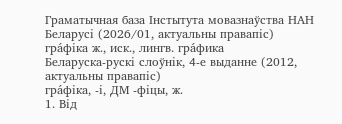Граматычная база Інстытута мовазнаўства НАН Беларусі (2026/01, актуальны правапіс)
гра́фіка ж., иск., лингв. гра́фика
Беларуска-рускі слоўнік, 4-е выданне (2012, актуальны правапіс)
гра́фіка, ‑і, ДМ ‑фіцы, ж.
1. Від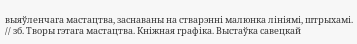выяўленчага мастацтва, заснаваны на стварэнні малюнка лініямі, штрыхамі. // зб. Творы гэтага мастацтва. Кніжная графіка. Выстаўка савецкай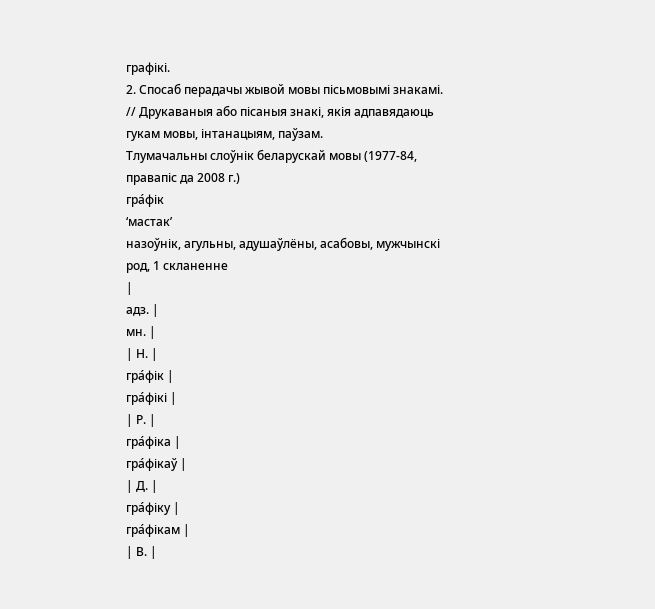графікі.
2. Спосаб перадачы жывой мовы пісьмовымі знакамі. // Друкаваныя або пісаныя знакі, якія адпавядаюць гукам мовы, інтанацыям, паўзам.
Тлумачальны слоўнік беларускай мовы (1977-84, правапіс да 2008 г.)
гра́фік
‘мастак’
назоўнік, агульны, адушаўлёны, асабовы, мужчынскі род, 1 скланенне
|
адз. |
мн. |
| Н. |
гра́фік |
гра́фікі |
| Р. |
гра́фіка |
гра́фікаў |
| Д. |
гра́фіку |
гра́фікам |
| В. |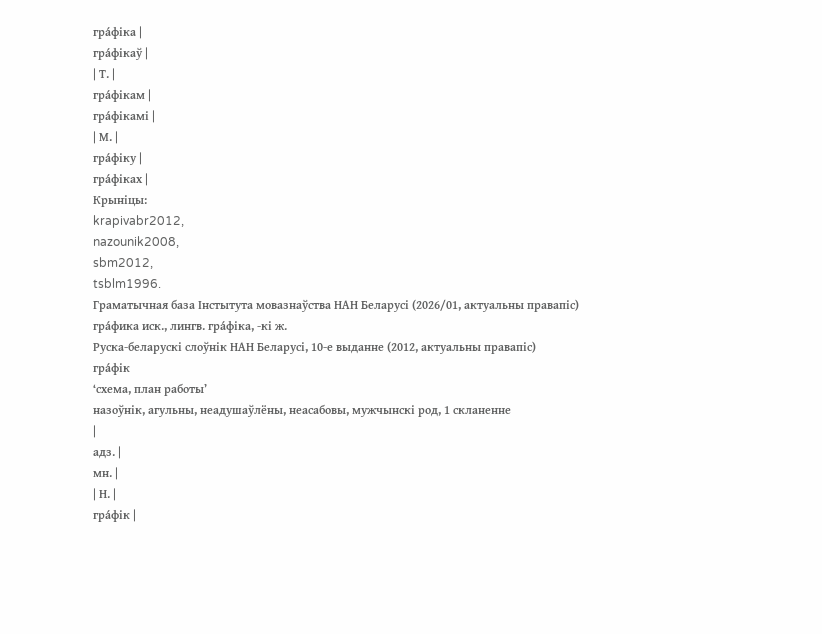гра́фіка |
гра́фікаў |
| Т. |
гра́фікам |
гра́фікамі |
| М. |
гра́фіку |
гра́фіках |
Крыніцы:
krapivabr2012,
nazounik2008,
sbm2012,
tsblm1996.
Граматычная база Інстытута мовазнаўства НАН Беларусі (2026/01, актуальны правапіс)
гра́фика иск., лингв. гра́фіка, -кі ж.
Руска-беларускі слоўнік НАН Беларусі, 10-е выданне (2012, актуальны правапіс)
гра́фік
‘схема, план работы’
назоўнік, агульны, неадушаўлёны, неасабовы, мужчынскі род, 1 скланенне
|
адз. |
мн. |
| Н. |
гра́фік |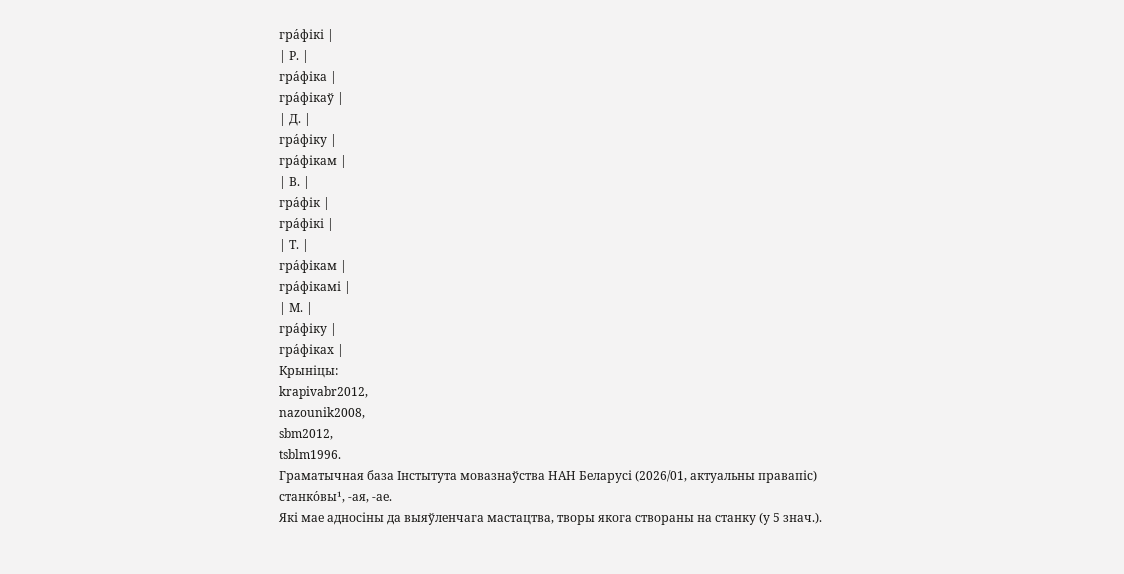гра́фікі |
| Р. |
гра́фіка |
гра́фікаў |
| Д. |
гра́фіку |
гра́фікам |
| В. |
гра́фік |
гра́фікі |
| Т. |
гра́фікам |
гра́фікамі |
| М. |
гра́фіку |
гра́фіках |
Крыніцы:
krapivabr2012,
nazounik2008,
sbm2012,
tsblm1996.
Граматычная база Інстытута мовазнаўства НАН Беларусі (2026/01, актуальны правапіс)
станко́вы¹, -ая, -ае.
Які мае адносіны да выяўленчага мастацтва, творы якога створаны на станку (у 5 знач.).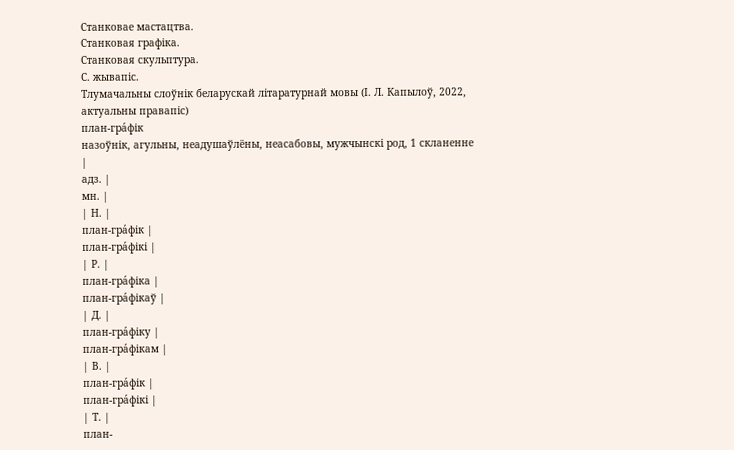Станковае мастацтва.
Станковая графіка.
Станковая скульптура.
С. жывапіс.
Тлумачальны слоўнік беларускай літаратурнай мовы (І. Л. Капылоў, 2022, актуальны правапіс)
план-гра́фік
назоўнік, агульны, неадушаўлёны, неасабовы, мужчынскі род, 1 скланенне
|
адз. |
мн. |
| Н. |
план-гра́фік |
план-гра́фікі |
| Р. |
план-гра́фіка |
план-гра́фікаў |
| Д. |
план-гра́фіку |
план-гра́фікам |
| В. |
план-гра́фік |
план-гра́фікі |
| Т. |
план-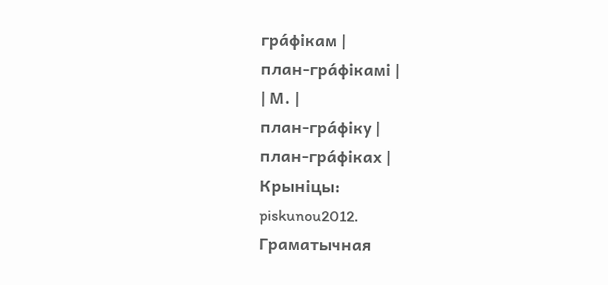гра́фікам |
план-гра́фікамі |
| М. |
план-гра́фіку |
план-гра́фіках |
Крыніцы:
piskunou2012.
Граматычная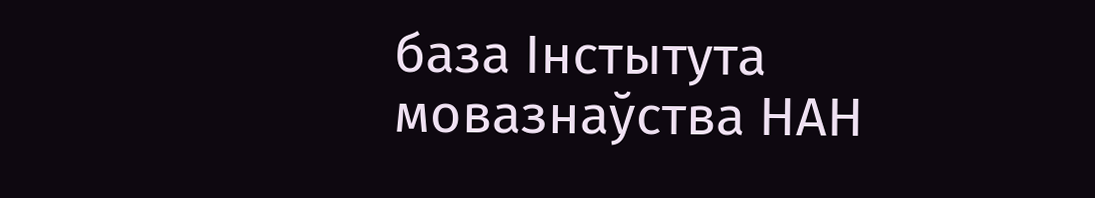база Інстытута мовазнаўства НАН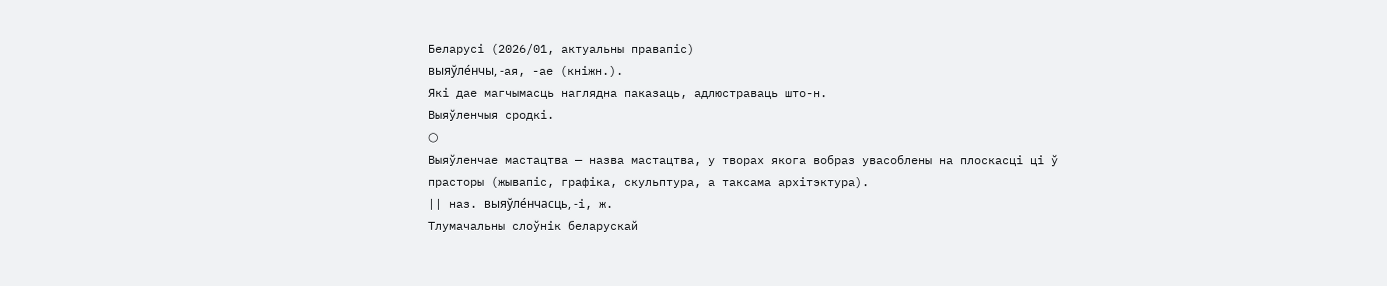Беларусі (2026/01, актуальны правапіс)
выяўле́нчы, -ая, -ае (кніжн.).
Які дае магчымасць наглядна паказаць, адлюстраваць што-н.
Выяўленчыя сродкі.
○
Выяўленчае мастацтва — назва мастацтва, у творах якога вобраз увасоблены на плоскасці ці ў прасторы (жывапіс, графіка, скульптура, а таксама архітэктура).
|| наз. выяўле́нчасць, -і, ж.
Тлумачальны слоўнік беларускай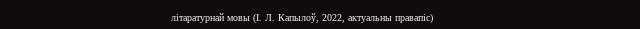літаратурнай мовы (І. Л. Капылоў, 2022, актуальны правапіс)